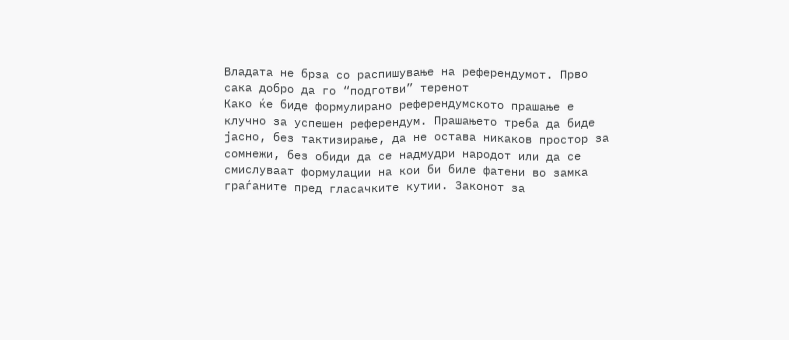Владата не брза со распишување на референдумот. Прво сака добро да го “подготви” теренот
Како ќе биде формулирано реферeндумското прашање е клучно за успешен референдум. Прашањето треба да биде јасно, без тактизирање, да не остава никаков простор за сомнежи, без обиди да се надмудри народот или да се смислуваат формулации на кои би биле фатени во замка граѓаните пред гласачките кутии. Законот за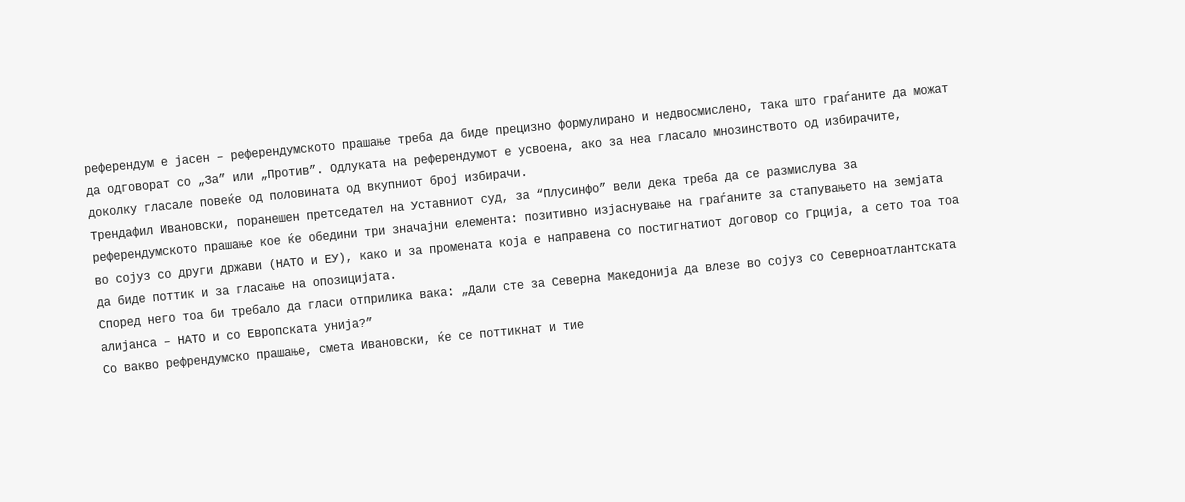рефeрендум е јасен – референдумското прашање треба да биде прецизно формулирано и недвосмислено, така што граѓаните да можат да одговорат со „За” или „Против”. Одлуката на референдумот е усвоена, ако за неа гласало мнозинството од избирачите, доколку гласале повеќе од половината од вкупниот број избирачи.
Трендафил Ивановски, поранешен претседател на Уставниот суд, за “Плусинфо” вели дека треба да се размислува за референдумското прашање кое ќе обедини три значајни елемента: позитивно изјаснување на граѓаните за стапувањето на земјата во сојуз со други држави (НАТО и ЕУ), како и за промената која е направена со постигнатиот договор со Грција, а сето тоа тоа да биде поттик и за гласање на опозицијата.
Според него тоа би требало да гласи отприлика вака: „Дали сте за Северна Македонија да влезе во сојуз со Северноатлантската алијанса – НАТО и со Европската унија?”
Со вакво рефрендумско прашање, смета Ивановски, ќе се поттикнат и тие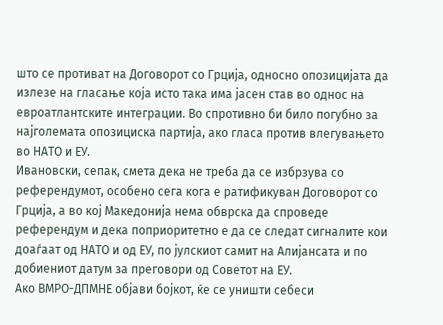што се противат на Договорот со Грција, односно опозицијата да излезе на гласање која исто така има јасен став во однос на евроатлантските интеграции. Во спротивно би било погубно за најголемата опозициска партија, ако гласа против влегувањето во НАТО и ЕУ.
Ивановски, сепак, смета дека не треба да се избрзува со референдумот, особено сега кога е ратификуван Договорот со Грција, а во кој Македонија нема обврска да спроведе референдум и дека поприоритетно е да се следат сигналите кои доаѓаат од НАТО и од ЕУ, по јулскиот самит на Алијансата и по добиениот датум за преговори од Советот на ЕУ.
Ако ВМРО-ДПМНЕ објави бојкот, ќе се уништи себеси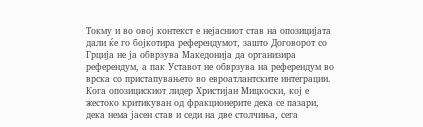Токму и во овој контекст е нејасниот став на опозицијата дали ќе го бојкотира референдумот, зашто Договорот со Грција не ја обврзува Македонија да организира референдум, а пак Уставот не обврзува на референдум во врска со пристапувањето во евроатлантските интеграции. Кога опозицискиот лидер Христијан Мицкоски, кој е жестоко критикуван од фракционерите дека се пазари, дека нема јасен став и седи на две столчиња, сега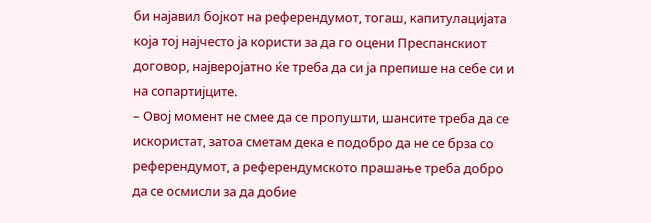би најавил бојкот на референдумот, тогаш, капитулацијата која тој најчесто ја користи за да го оцени Преспанскиот договор, најверојатно ќе треба да си ја препише на себе си и на сопартијците.
– Овој момент не смее да се пропушти, шансите треба да се искористат, затоа сметам дека е подобро да не се брза со референдумот, а референдумското прашање треба добро да се осмисли за да добие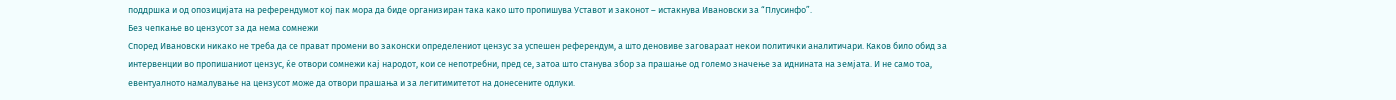поддршка и од опозицијата на референдумот кој пак мора да биде организиран така како што пропишува Уставот и законот – истакнува Ивановски за “Плусинфо”.
Без чепкање во цензусот за да нема сомнежи
Според Ивановски никако не треба да се прават промени во законски определениот цензус за успешен референдум, а што деновиве заговараат некои политички аналитичари. Каков било обид за интервенции во пропишаниот цензус, ќе отвори сомнежи кај народот, кои се непотребни, пред се, затоа што станува збор за прашање од големо значење за иднината на земјата. И не само тоа, евентуалното намалување на цензусот може да отвори прашања и за легитимитетот на донесените одлуки.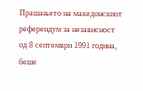Прашањето на македонскиот референдум за независност од 8 септември 1991 година, беше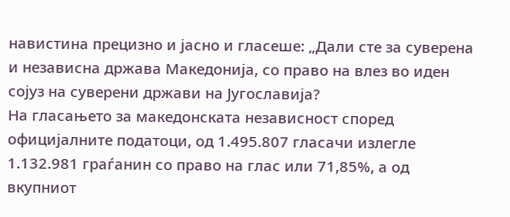навистина прецизно и јасно и гласеше: „Дали сте за суверена и независна држава Македонија, со право на влез во иден сојуз на суверени држави на Југославија?
На гласањето за македонската независност според официјалните податоци, од 1.495.807 гласачи излегле 1.132.981 граѓанин со право на глас или 71,85%, а од вкупниот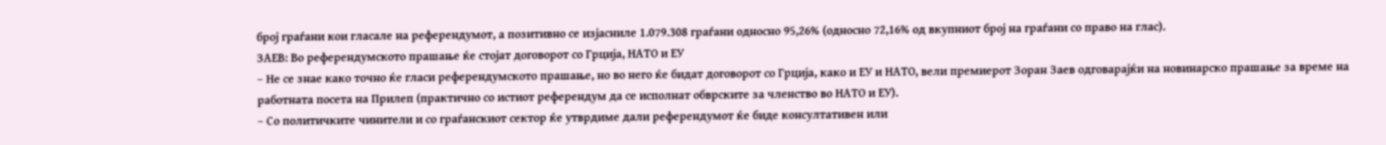број граѓани кои гласале на референдумот, а позитивно се изјасниле 1.079.308 граѓани односно 95,26% (односно 72,16% од вкупниот број на граѓани со право на глас).
ЗАЕВ: Во референдумското прашање ќе стојат договорот со Грција, НАТО и ЕУ
– Не се знае како точно ќе гласи референдумското прашање, но во него ќе бидат договорот со Грција, како и ЕУ и НАТО, вели премиерот Зоран Заев одговарајќи на новинарско прашање за време на работната посета на Прилеп (практично со истиот референдум да се исполнат обврските за членство во НАТО и ЕУ).
– Со политичките чинители и со граѓанскиот сектор ќе утврдиме дали референдумот ќе биде консултативен или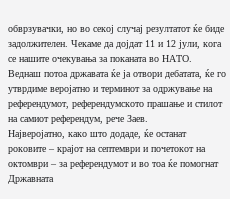обврзувачки, но во секој случај резултатот ќе биде задолжителен. Чекаме да дојдат 11 и 12 јули, кога се нашите очекувања за поканата во НАТО. Веднаш потоа државата ќе ја отвори дебатата, ќе го утврдиме веројатно и терминот за одржување на референдумот, референдумското прашање и стилот на самиот референдум, рече Заев.
Најверојатно, како што додаде, ќе останат роковите – крајот на септември и почетокот на октомври – за референдумот и во тоа ќе помогнат Државната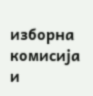изборна комисија и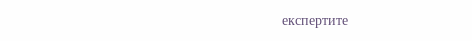експертите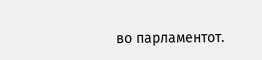во парламентот.